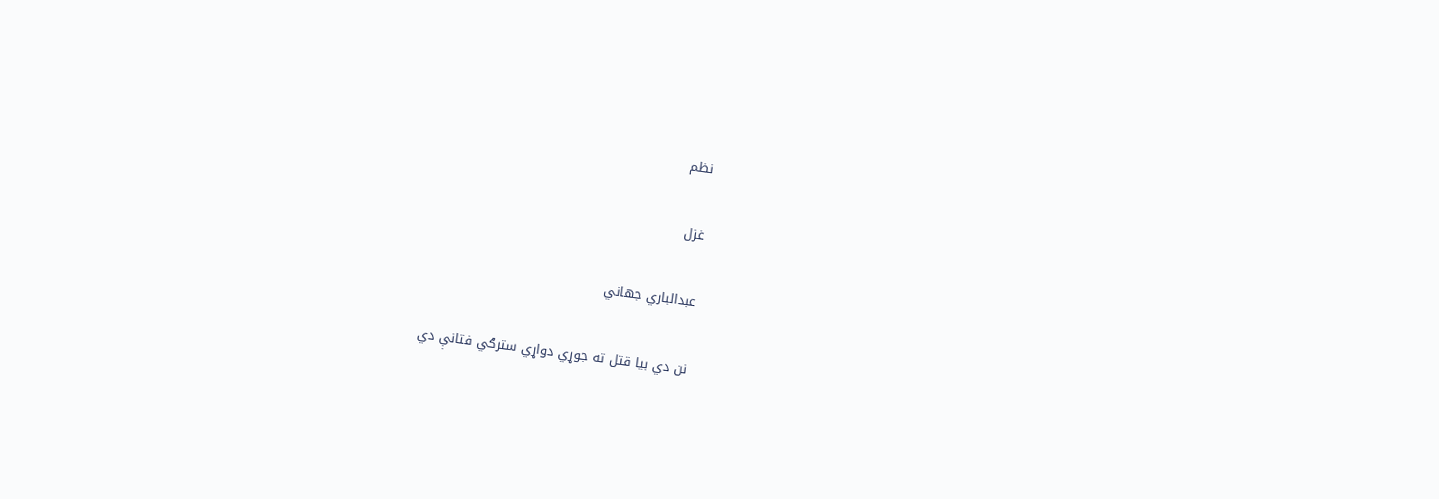نظم

غزل

عبدالباري جهاني

نن دي بيا قتل ته جوړي دواړي سترګي فتانې دي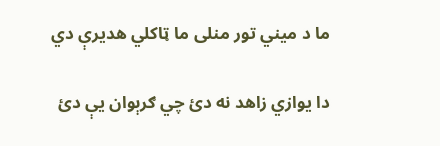ما د ميني تور منلى ما ټاکلي هديرې دي

دا يوازي زاهد نه دئ چي ګرېوان يې دئ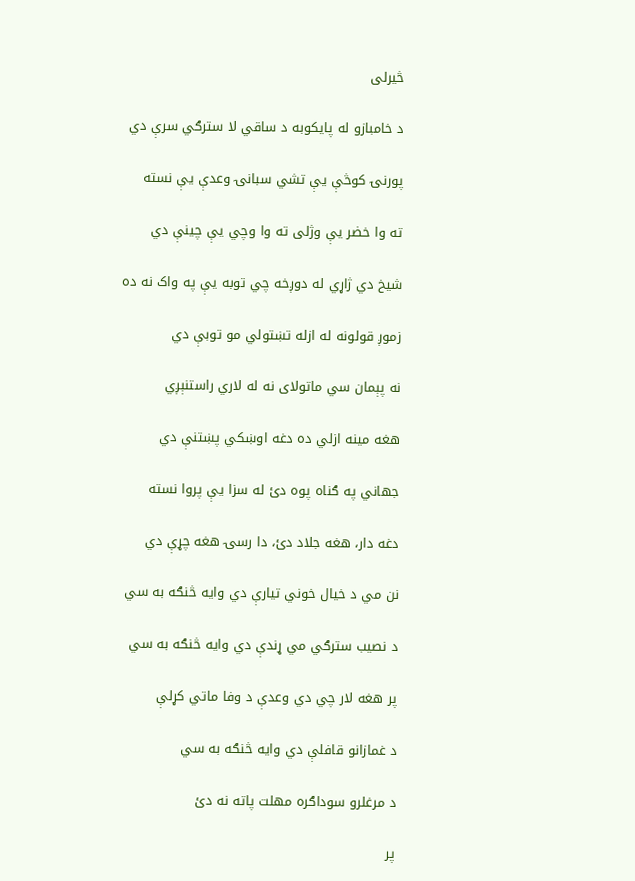څيرلى

د خامبازو له پايکوبه د ساقي لا سترګي سرې دي

پورنۍ کوڅې يې تشي سبانۍ وعدې يې نسته

ته وا خضر يې وژلى ته وا وچي يې چينې دي

شيخ دي ژاړي له دوږخه چي توبه يې په واک نه ده

زموږ قولونه له ازله تښتولي مو توبې دي

نه پېمان سي ماتولاى نه له لاري راستنېږي

هغه مينه ازلي ده دغه اوښکي پښتنې دي

جهاني په ګناه پوه دئ له سزا يې پروا نسته

دغه دار، هغه جلاد دئ، دا رسۍ هغه چړې دي

نن مي د خيال خوني تيارې دي وايه څنګه به سي

د نصيب سترګي مي ړندې دي وايه څنګه به سي

پر هغه لار چي دي وعدې د وفا ماتي کړلې

د غمازانو قافلې دي وايه څنګه به سي

د مرغلرو سوداګره مهلت پاته نه دئ

پر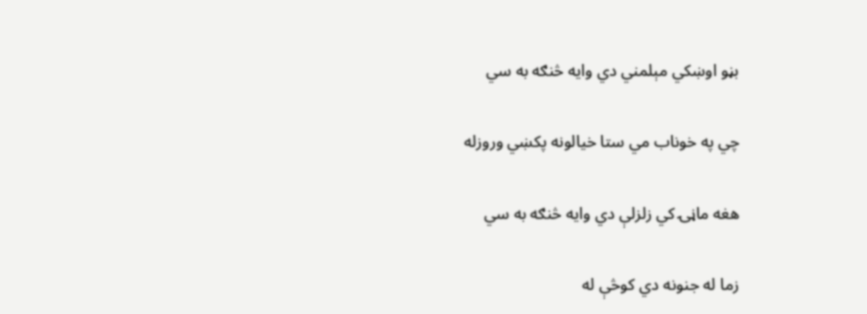بڼو اوښکي مېلمني دي وايه څنګه به سي

چي په خوناب مي ستا خيالونه پکښي وروزله

هغه ماڼۍ کي زلزلې دي وايه څنګه به سي

زما له جنونه دي کوڅې له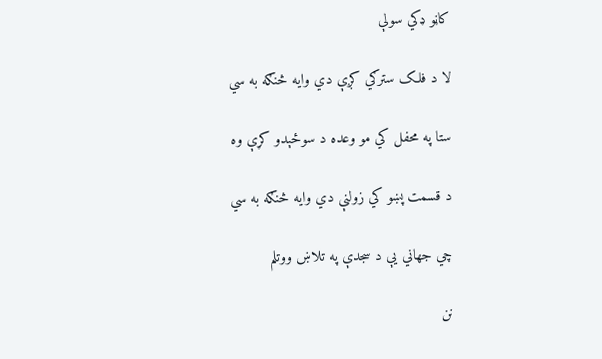کاڼو ډکي سولې

لا د فلک سترګي کږې دي وايه څنګه به سي

ستا په محفل کي مو وعده د سوځېدو کړې وه

د قسمت پښو کي زولنې دي وايه څنګه به سي

چي جهاني يې د سجدې په تلاښ ووتلم

نن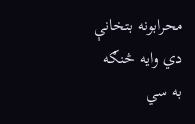محرابونه بتخانې دي وايه څنګه به سي